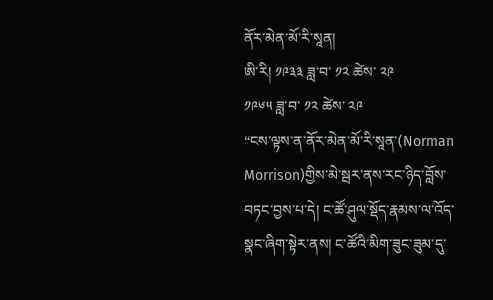ནོར་མེན་མོ་རི་སཱན།
ཨི་རི། ༡༩༣༣ ཟླ་བ་ ༡༢ ཚེས་ ༢༩
༡༩༦༥ ཟླ་བ་ ༡༢ ཚེས་ ༢༩
“ངས་ལྟས་ན་ནོར་མེན་མོ་རི་སཱན་(Norman Morrison)གྱིས་མེ་སྦར་ནས་རང་ཉིད་བློས་བཏང་བྱས་པ་དེ། ང་ཚོ་ཤུལ་སྡོད་རྣམས་ལ་འོད་སྣང་ཞིག་སྟེར་ནས། ང་ཚོའི་མིག་ཟུང་ཟུམ་དུ་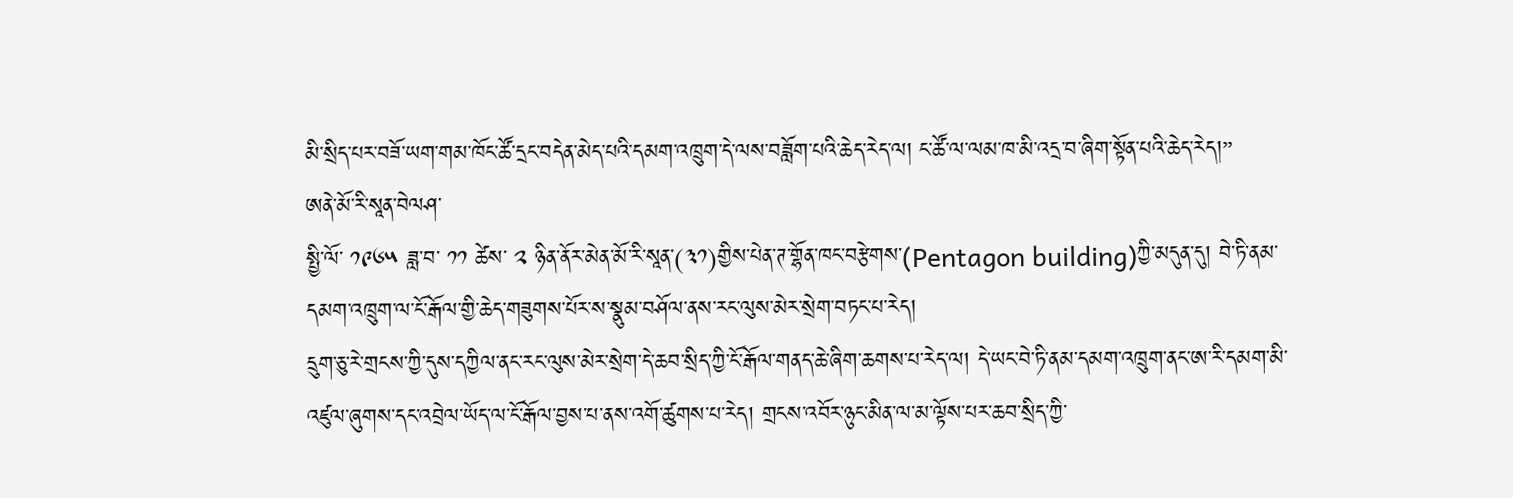མི་སྲིད་པར་བཟོ་ཡག་གམ་ཁོང་ཚོ་དྲང་བདེན་མེད་པའི་དམག་འཁྲུག་དེ་ལས་བཟློག་པའི་ཆེད་རེད་ལ། ང་ཚོ་ལ་ལམ་ཁ་མི་འདྲ་བ་ཞིག་སྟོན་པའི་ཆེད་རེད།”
ཨནེ་མོ་རི་སཱན་བེལཤ་
སྤྱི་ལོ་ ༡༩༦༥ ཟླ་བ་ ༡༡ ཚེས་ ༢ ཉིན་ནོར་མེན་མོ་རི་སཱན་(༣༡)གྱིས་པེན་ཊ་གྷོན་ཁང་བརྩེགས་(Pentagon building)ཀྱི་མདུན་དུ། བེ་ཏི་ནམ་དམག་འཁྲུག་ལ་ངོ་རྒོལ་གྱི་ཆེད་གཟུགས་པོར་ས་སྣུམ་བཤོལ་ནས་རང་ལུས་མེར་སྲེག་བཏང་པ་རེད།
དྲུག་ཅུ་རེ་གྲངས་ཀྱི་དུས་དཀྱིལ་ནང་རང་ལུས་མེར་སྲེག་དེ་ཆབ་སྲིད་ཀྱི་ངོ་རྒོལ་གནད་ཆེ་ཞིག་ཆགས་པ་རེད་ལ། དེ་ཡང་བེ་ཏི་ནམ་དམག་འཁྲུག་ནང་ཨ་རི་དམག་མི་འཛུལ་ཞུགས་དང་འབྲེལ་ཡོད་ལ་ངོ་རྒོལ་བྱས་པ་ནས་འགོ་ཚུགས་པ་རེད། གྲངས་འབོར་ཉུང་མིན་ལ་མ་ལྟོས་པར་ཆབ་སྲིད་ཀྱི་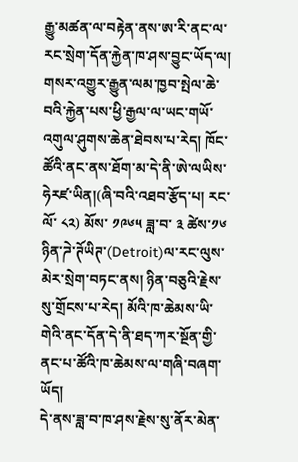རྒྱུ་མཚན་ལ་བརྟེན་ནས་ཨ་རི་ནང་ལ་རང་སྲེག་དོན་རྐྱེན་ཁ་ཤས་བྱུང་ཡོད་ལ། གསར་འགྱུར་རྒྱུན་ལམ་ཁྱབ་སྤེལ་ཆེ་བའི་རྐྱེན་པས་ཕྱི་རྒྱལ་ལ་ཡང་གཡོ་འགུལ་ཤུགས་ཆེན་ཐེབས་པ་རེད། ཁོང་ཚོའི་ནང་ནས་ཐོག་མ་དེ་ནི་ཨེ་ལཡིས་ཧེརཛ་ཡིན།(ཞི་བའི་འཐབ་རྩོད་པ། རང་ལོ་ ༨༢) མོས་ ༡༩༦༥ ཟླ་བ་ ༣ ཚེས་༡༦ ཉིན་ཌེ་ཊོཡིཊ་(Detroit)ལ་རང་ལུས་མེར་སྲེག་བཏང་ནས། ཉིན་བཅུའི་རྗེས་སུ་གྲོངས་པ་རེད། མོའི་ཁ་ཆེམས་ཡི་གེའི་ནང་དོན་དེ་ནི་ཐད་ཀར་སྔོན་གྱི་ནང་པ་ཚོའི་ཁ་ཆེམས་ལ་གཞི་བཞག་ཡོད།
དེ་ནས་ཟླ་བ་ཁ་ཤས་རྗེས་སུ་ནོར་མེན་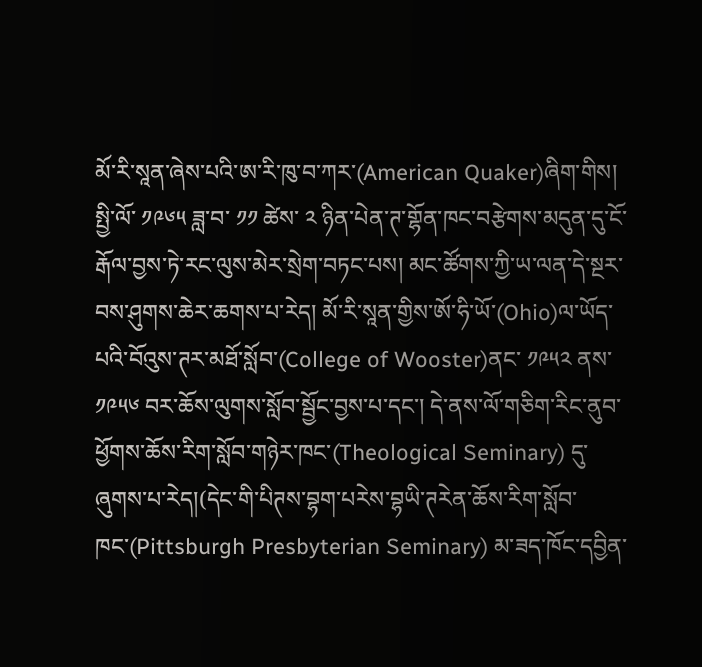མོ་རི་སཱན་ཞེས་པའི་ཨ་རི་ཁུ་བ་ཀར་(American Quaker)ཞིག་གིས། སྤྱི་ལོ་ ༡༩༦༥ ཟླ་བ་ ༡༡ ཚེས་ ༢ ཉིན་པེན་ཊ་གྷོན་ཁང་བརྩེགས་མདུན་དུ་ངོ་རྒོལ་བྱས་ཏེ་རང་ལུས་མེར་སྲེག་བཏང་པས། མང་ཚོགས་ཀྱི་ཡ་ལན་དེ་སྔར་བས་ཤུགས་ཆེར་ཆགས་པ་རེད། མོ་རི་སཱན་གྱིས་ཨོ་ཧི་ཡོ་(Ohio)ལ་ཡོད་པའི་བོའུས་ཊར་མཐོ་སློབ་(College of Wooster)ནང་ ༡༩༥༢ ནས་ ༡༩༥༦ བར་ཆོས་ལུགས་སློབ་སྦྱོང་བྱས་པ་དང་། དེ་ནས་ལོ་གཅིག་རིང་ནུབ་ཕྱོགས་ཆོས་རིག་སློབ་གཉེར་ཁང་(Theological Seminary) དུ་ཞུགས་པ་རེད།(དེང་གི་པིཊས་བྷག་པརེས་བྷཡི་ཊརེན་ཆོས་རིག་སློབ་ཁང་(Pittsburgh Presbyterian Seminary) མ་ཟད་ཁོང་དབྱིན་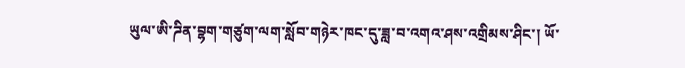ཡུལ་ཨི་ཌིན་བྷག་གཙུག་ལག་སློབ་གཉེར་ཁང་དུ་ཟླ་བ་འགའ་ཤས་འགྲིམས་ཤིང་། ཡོ་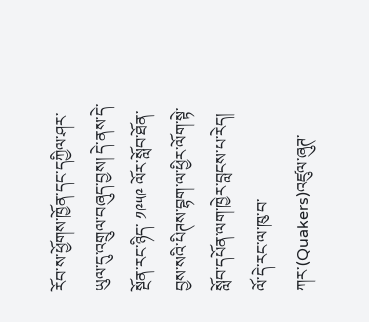རོབ་ས་ཕྱོགས་ཁྱོན་དང་དཀྱིལ་ཤར་ཡུལ་དུ་འགྲུལ་བཞུད་བྱས། དེ་ནས་དེ་སྔོན་རང་ཉིད་ ༡༩༥༩ ལོར་སློབ་ཐོན་བྱས་སའི་པིཊས་བྷག་ལ་ཕྱིར་ལོག་སྟེ་སློབ་དཔོན་ལག་ཁྱེར་བླངས་པ་རེད། ལོ་དེ་རང་ལ་ཁུ་བ་ཀར་(Quakers)འཛུལ་ཞུཊ་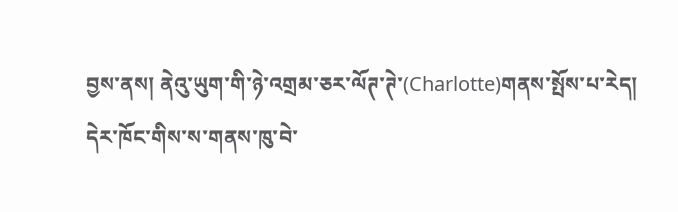བྱས་ནས། ནེའུ་ཡུག་གི་ཉེ་འགྲམ་ཅར་ལོཊ་ཊེ་(Charlotte)གནས་སྤོས་པ་རེད། དེར་ཁོང་གིས་ས་གནས་ཁུ་བེ་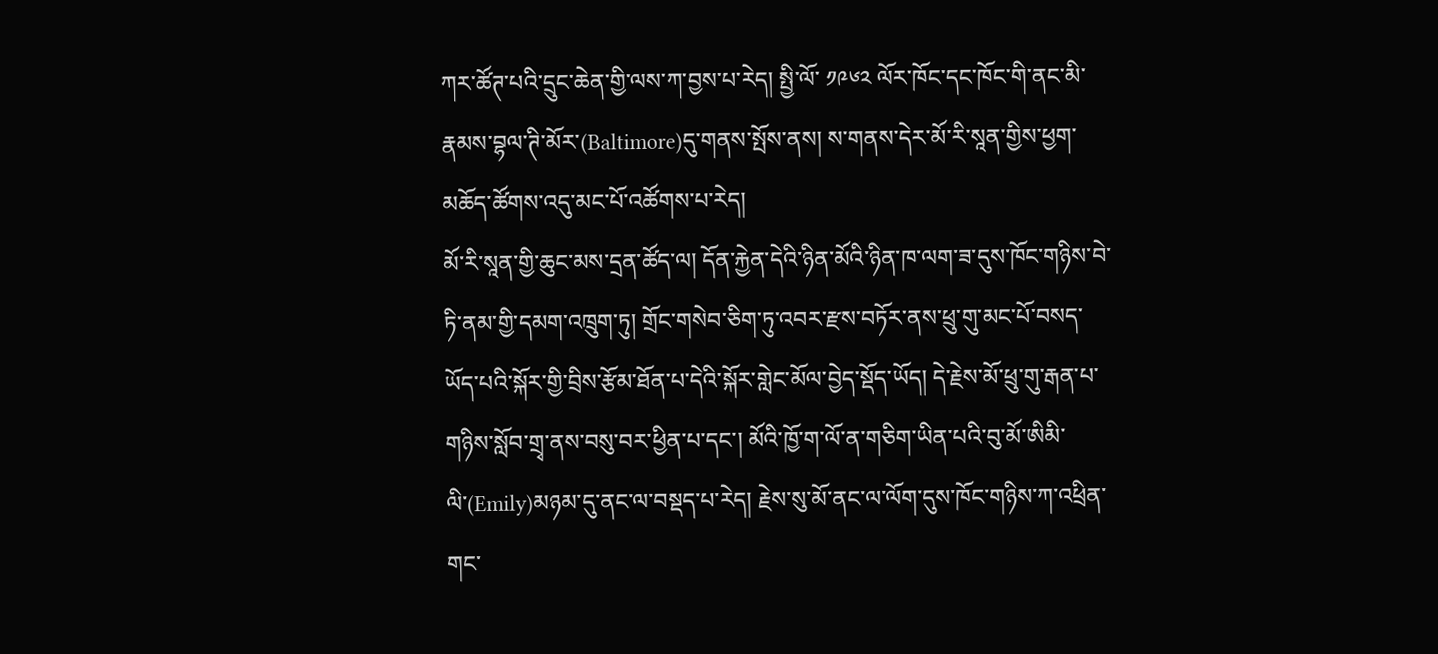ཀར་ཚོཊ་པའི་དྲུང་ཆེན་གྱི་ལས་ཀ་བྱས་པ་རེད། སྤྱི་ལོ་ ༡༩༦༢ ལོར་ཁོང་དང་ཁོང་གི་ནང་མི་རྣམས་བྷལ་ཊི་མོར་(Baltimore)དུ་གནས་སྤོས་ནས། ས་གནས་དེར་མོ་རི་སཱན་གྱིས་ཕྱག་མཆོད་ཚོགས་འདུ་མང་པོ་འཚོགས་པ་རེད།
མོ་རི་སཱན་གྱི་ཆུང་མས་དྲན་ཚོད་ལ། དོན་རྐྱེན་དེའི་ཉིན་མོའི་ཉིན་ཁ་ལག་ཟ་དུས་ཁོང་གཉིས་བེ་ཏི་ནམ་གྱི་དམག་འཁྲུག་ཏུ། གྲོང་གསེབ་ཅིག་ཏུ་འབར་རྫས་བཏོར་ནས་ཕྲུ་གུ་མང་པོ་བསད་ཡོད་པའི་སྐོར་གྱི་བྲིས་རྩོམ་ཐོན་པ་དེའི་སྐོར་གླེང་མོལ་བྱེད་སྡོད་ཡོད། དེ་རྗེས་མོ་ཕྲུ་གུ་རྒན་པ་གཉིས་སློབ་གྲྭ་ནས་བསུ་བར་ཕྱིན་པ་དང་། མོའི་ཁྱོ་ག་ལོ་ན་གཅིག་ཡིན་པའི་བུ་མོ་ཨིམི་ལི་(Emily)མཉམ་དུ་ནང་ལ་བསྡད་པ་རེད། རྗེས་སུ་མོ་ནང་ལ་ལོག་དུས་ཁོང་གཉིས་ཀ་འཕྲིན་གང་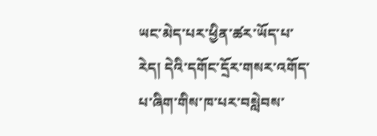ཡང་མེད་པར་ཕྱིན་ཚར་ཡོད་པ་རེད། དེའི་དགོང་དྲོར་གསར་འགོད་པ་ཞིག་གིས་ཁ་པར་བསླེབས་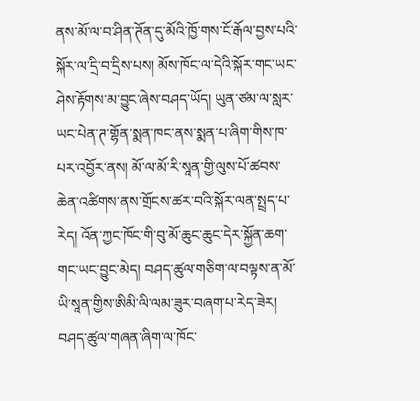ནས་མོ་ལ་བ་ཤིན་ཊོན་དུ་མོའི་ཁྱོ་གས་ངོ་རྒོལ་བྱས་པའི་སྐོར་ལ་དྲི་བ་དྲིས་པས། མོས་ཁོང་ལ་དེའི་སྐོར་གང་ཡང་ཤེས་རྟོགས་མ་བྱུང་ཞེས་བཤད་ཡོད། ཡུན་ཙམ་ལ་སླར་ཡང་པེན་ཊ་གྷོན་སྨན་ཁང་ནས་སྨན་པ་ཞིག་གིས་ཁ་པར་འབྱོར་ནས། མོ་ལ་མོ་རི་སཱན་གྱི་ལུས་པོ་ཚབས་ཆེན་འཚིགས་ནས་གྲོངས་ཚར་བའི་སྐོར་ལན་སྤྲད་པ་རེད། འོན་ཀྱང་ཁོང་གི་བུ་མོ་ཆུང་ཆུང་དེར་སྐྱོན་ཆག་གང་ཡང་བྱུང་མེད། བཤད་ཚུལ་གཅིག་ལ་བལྟས་ན་མོ་ཡི་སཱན་གྱིས་ཨིམི་ལི་ལམ་ཟུར་བཞག་པ་རེད་ཟེར། བཤད་ཚུལ་གཞན་ཞིག་ལ་ཁོང་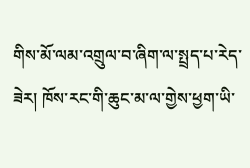གིས་མོ་ལམ་འགྲུལ་བ་ཞིག་ལ་སྤྲད་པ་རེད་ཟེར། ཁོས་རང་གི་ཆུང་མ་ལ་གྱེས་ཕྱག་ཡི་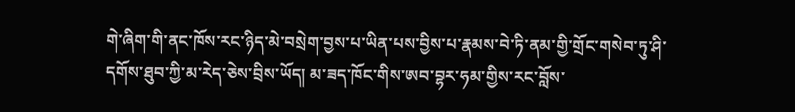གེ་ཞིག་གི་ནང་ཁོས་རང་ཉིད་མེ་བསྲེག་བྱས་པ་ཡིན་པས་བྱིས་པ་རྣམས་བེ་ཏི་ནམ་གྱི་གྲོང་གསེབ་ཏུ་ཤི་དགོས་ཐུབ་ཀྱི་མ་རེད་ཅེས་བྲིས་ཡོད། མ་ཟད་ཁོང་གིས་ཨབ་བྷར་ཧམ་གྱིས་རང་བློས་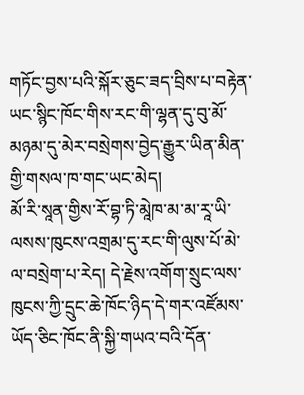གཏོང་བྱས་པའི་སྐོར་ཅུང་ཟད་བྲིས་པ་བརྟེན་ཡང་སྙིང་ཁོང་གིས་རང་གི་ལྷན་དུ་བུ་མོ་མཉམ་དུ་མེར་བསྲེགས་བྱེད་རྒྱུར་ཡིན་མིན་གྱི་གསལ་ཁ་གང་ཡང་མེད།
མོ་རི་སཱན་གྱིས་རོ་བྷ་ཏི་མཱེཁ་མ་མ་རཱ་ཡི་ལསས་ཁུངས་འགྲམ་དུ་རང་གི་ལུས་པོ་མེ་ལ་བསྲེག་པ་རེད། དེ་རྗེས་འགོག་སྲུང་ལས་ཁུངས་ཀྱི་དྲུང་ཆེ་ཁོང་ཉིད་དེ་གར་འཛོམས་ཡོད་ཅིང་ཁོང་ནི་སྐྱི་གཡའ་བའི་དོན་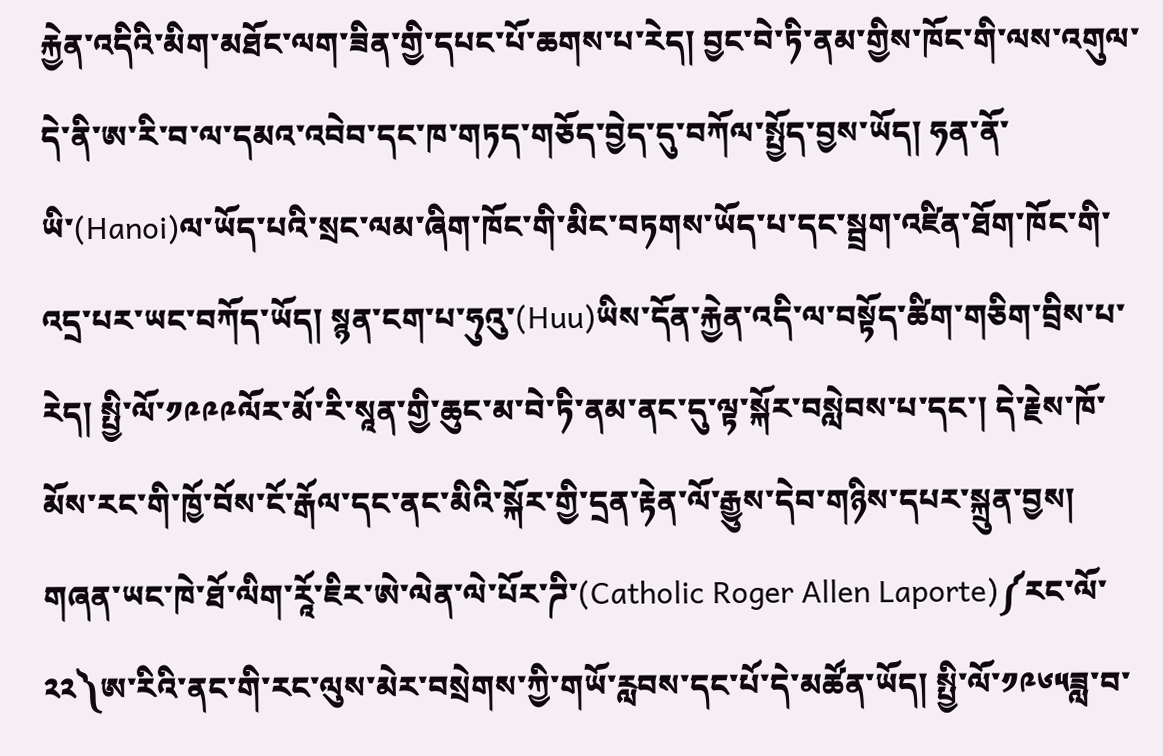རྐྱེན་འདིའི་མིག་མཐོང་ལག་ཟིན་གྱི་དཔང་པོ་ཆགས་པ་རེད། བྱང་བེ་ཏི་ནམ་གྱིས་ཁོང་གི་ལས་འགུལ་དེ་ནི་ཨ་རི་བ་ལ་དམའ་འབེབ་དང་ཁ་གཏད་གཅོད་བྱེད་དུ་བཀོལ་སྤྱོད་བྱས་ཡོད། ཧན་ནོ་ཡི་(Hanoi)ལ་ཡོད་པའི་སྲང་ལམ་ཞིག་ཁོང་གི་མིང་བཏགས་ཡོད་པ་དང་སྦྲག་འཛིན་ཐོག་ཁོང་གི་འདྲ་པར་ཡང་བཀོད་ཡོད། སྙན་ངག་པ་ཧུའུ་(Huu)ཡིས་དོན་རྐྱེན་འདི་ལ་བསྟོད་ཚིག་གཅིག་བྲིས་པ་རེད། སྤྱི་ལོ་༡༩༩༩ལོར་མོ་རི་སཱན་གྱི་ཆུང་མ་བེ་ཏི་ནམ་ནང་དུ་ལྟ་སྐོར་བསླེབས་པ་དང་། དེ་རྗེས་ཁོ་མོས་རང་གི་ཁྱོ་བོས་ངོ་རྒོལ་དང་ནང་མིའི་སྐོར་གྱི་དྲན་རྟེན་ལོ་རྒྱུས་དེབ་གཉིས་དཔར་སྐྲུན་བྱས།
གཞན་ཡང་ཁེ་ཐོ་ལིག་རཱོ་ཇིར་ཨེ་ལེན་ལེ་པོར་ཌི་(Catholic Roger Allen Laporte)༼རང་ལོ་༢༢༽ཨ་རིའི་ནང་གི་རང་ལུས་མེར་བསྲེགས་ཀྱི་གཡོ་རླབས་དང་པོ་དེ་མཚོན་ཡོད། སྤྱི་ལོ་༡༩༦༥ཟླ་བ་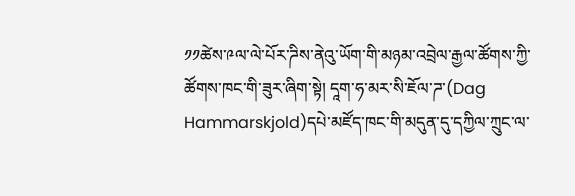༡༡ཚེས་༩ལ་ལེ་པོར་ཌིས་ནེའུ་ཡོག་གི་མཉམ་འབྲེལ་རྒྱལ་ཚོགས་ཀྱི་ཚོགས་ཁང་གི་ཟུར་ཞིག་སྟེ། དཱག་ཧ་མར་སི་ཇོལ་ཌ་(Dag Hammarskjold)དཔེ་མཛོད་ཁང་གི་མདུན་དུ་དཀྱིལ་ཀྲུང་ལ་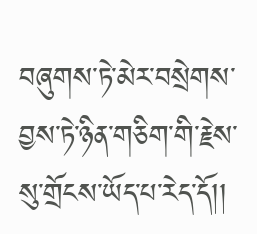བཞུགས་ཏེ་མེར་བསྲེགས་བྱས་ཏེ་ཉིན་གཅིག་གི་རྗེས་སུ་གྲོངས་ཡོད་པ་རེད་དོ།།